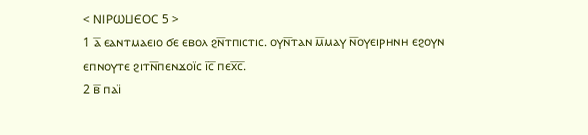< ⲚⲒⲢⲰⳘⲈⲞⲤ 5 >
1 ⲁ̅ ⲉⲁⲛⲧⲙⲁⲉⲓⲟ ϭⲉ ⲉⲃⲟⲗ ϩⲛ̅ⲧⲡⲓⲥⲧⲓⲥ. ⲟⲩⲛ̅ⲧⲁⲛ ⲙ̅ⲙⲁⲩ ⲛ̅ⲟⲩⲉⲓⲣⲏⲛⲏ ⲉϩⲟⲩⲛ ⲉⲡⲛⲟⲩⲧⲉ ϩⲓⲧⲛ̅ⲡⲉⲛϫⲟⲓ̈ⲥ ⲓ̅ⲥ̅ ⲡⲉⲭ̅ⲥ̅.
2 ⲃ̅ ⲡⲁⲓ̈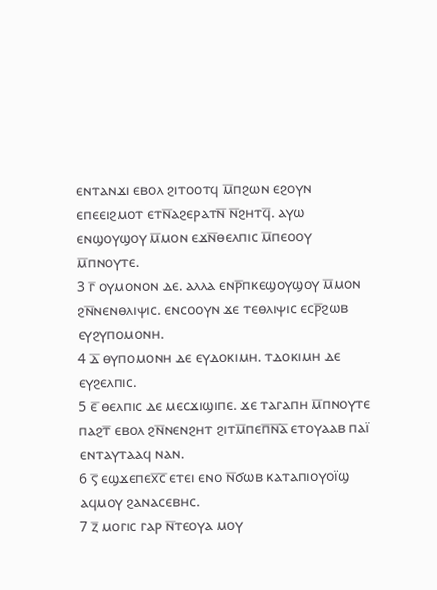ⲉⲛⲧⲁⲛϫⲓ ⲉⲃⲟⲗ ϩⲓⲧⲟⲟⲧϥ ⲙ̅ⲡϩⲱⲛ ⲉϩⲟⲩⲛ ⲉⲡⲉⲉⲓϩⲙⲟⲧ ⲉⲧⲛ̅ⲁϩⲉⲣⲁⲧⲛ̅ ⲛ̅ϩⲏⲧϥ̅. ⲁⲩⲱ ⲉⲛϣⲟⲩϣⲟⲩ ⲙ̅ⲙⲟⲛ ⲉϫⲛ̅ⲑⲉⲗⲡⲓⲥ ⲙ̅ⲡⲉⲟⲟⲩ ⲙ̅ⲡⲛⲟⲩⲧⲉ.
3 ⲅ̅ ⲟⲩⲙⲟⲛⲟⲛ ⲇⲉ. ⲁⲗⲗⲁ ⲉⲛⲣ̅ⲡⲕⲉϣⲟⲩϣⲟⲩ ⲙ̅ⲙⲟⲛ ϩⲛ̅ⲛⲉⲛⲑⲗⲓⲯⲓⲥ. ⲉⲛⲥⲟⲟⲩⲛ ϫⲉ ⲧⲉⲑⲗⲓⲯⲓⲥ ⲉⲥⲣ̅ϩⲱⲃ ⲉⲩϩⲩⲡⲟⲙⲟⲛⲏ.
4 ⲇ̅ ⲑⲩⲡⲟⲙⲟⲛⲏ ⲇⲉ ⲉⲩⲇⲟⲕⲓⲙⲏ. ⲧⲇⲟⲕⲓⲙⲏ ⲇⲉ ⲉⲩϩⲉⲗⲡⲓⲥ.
5 ⲉ̅ ⲑⲉⲗⲡⲓⲥ ⲇⲉ ⲙⲉⲥϫⲓϣⲓⲡⲉ. ϫⲉ ⲧⲁⲅⲁⲡⲏ ⲙ̅ⲡⲛⲟⲩⲧⲉ ⲡⲁϩⲧ̅ ⲉⲃⲟⲗ ϩⲛ̅ⲛⲉⲛϩⲏⲧ ϩⲓⲧⲙ̅ⲡⲉⲡ̅ⲛ̅ⲁ̅ ⲉⲧⲟⲩⲁⲁⲃ ⲡⲁⲓ̈ ⲉⲛⲧⲁⲩⲧⲁⲁϥ ⲛⲁⲛ.
6 ⲋ̅ ⲉϣϫⲉⲡⲉⲭ̅ⲥ̅ ⲉⲧⲉⲓ ⲉⲛⲟ ⲛ̅ϭⲱⲃ ⲕⲁⲧⲁⲡⲓⲟⲩⲟⲓ̈ϣ ⲁϥⲙⲟⲩ ϩⲁⲛⲁⲥⲉⲃⲏⲥ.
7 ⲍ̅ ⲙⲟⲅⲓⲥ ⲅⲁⲣ ⲛ̅ⲧⲉⲟⲩⲁ ⲙⲟⲩ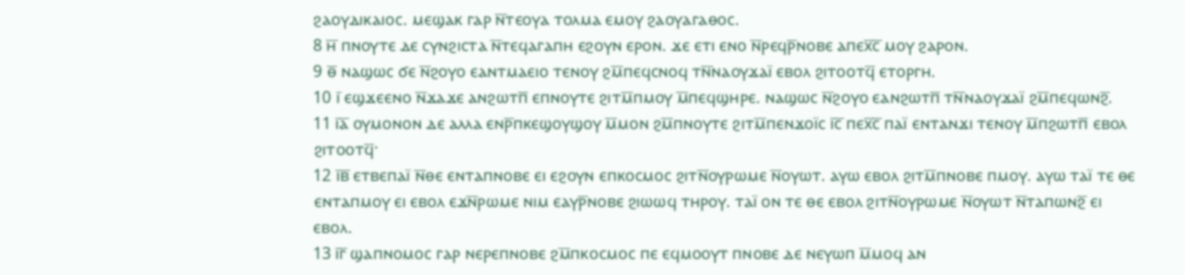ϩⲁⲟⲩⲇⲓⲕⲁⲓⲟⲥ. ⲙⲉϣⲁⲕ ⲅⲁⲣ ⲛ̅ⲧⲉⲟⲩⲁ ⲧⲟⲗⲙⲁ ⲉⲙⲟⲩ ϩⲁⲟⲩⲁⲅⲁⲑⲟⲥ.
8 ⲏ̅ ⲡⲛⲟⲩⲧⲉ ⲇⲉ ⲥⲩⲛϩⲓⲥⲧⲁ ⲛ̅ⲧⲉϥⲁⲅⲁⲡⲏ ⲉϩⲟⲩⲛ ⲉⲣⲟⲛ. ϫⲉ ⲉⲧⲓ ⲉⲛⲟ ⲛ̅ⲣⲉϥⲣ̅ⲛⲟⲃⲉ ⲁⲡⲉⲭ̅ⲥ̅ ⲙⲟⲩ ϩⲁⲣⲟⲛ.
9 ⲑ̅ ⲛⲁϣⲱⲥ ϭⲉ ⲛ̅ϩⲟⲩⲟ ⲉⲁⲛⲧⲙⲁⲉⲓⲟ ⲧⲉⲛⲟⲩ ϩⲙ̅ⲡⲉϥⲥⲛⲟϥ ⲧⲛ̅ⲛⲁⲟⲩϫⲁⲓ̈ ⲉⲃⲟⲗ ϩⲓⲧⲟⲟⲧϥ̅ ⲉⲧⲟⲣⲅⲏ.
10 ⲓ̅ ⲉϣϫⲉⲉⲛⲟ ⲛ̅ϫⲁϫⲉ ⲁⲛϩⲱⲧⲡ̅ ⲉⲡⲛⲟⲩⲧⲉ ϩⲓⲧⲙ̅ⲡⲙⲟⲩ ⲙ̅ⲡⲉϥϣⲏⲣⲉ. ⲛⲁϣⲱⲥ ⲛ̅ϩⲟⲩⲟ ⲉⲁⲛϩⲱⲧⲡ̅ ⲧⲛ̅ⲛⲁⲟⲩϫⲁⲓ̈ ϩⲙ̅ⲡⲉϥⲱⲛϩ̅.
11 ⲓ̅ⲁ̅ ⲟⲩⲙⲟⲛⲟⲛ ⲇⲉ ⲁⲗⲗⲁ ⲉⲛⲣ̅ⲡⲕⲉϣⲟⲩϣⲟⲩ ⲙ̅ⲙⲟⲛ ϩⲙ̅ⲡⲛⲟⲩⲧⲉ ϩⲓⲧⲙ̅ⲡⲉⲛϫⲟⲓ̈ⲥ ⲓ̅ⲥ̅ ⲡⲉⲭ̅ⲥ̅ ⲡⲁⲓ̈ ⲉⲛⲧⲁⲛϫⲓ ⲧⲉⲛⲟⲩ ⲙ̅ⲡϩⲱⲧⲡ̅ ⲉⲃⲟⲗ ϩⲓⲧⲟⲟⲧϥ̅·
12 ⲓ̅ⲃ̅ ⲉⲧⲃⲉⲡⲁⲓ̈ ⲛ̅ⲑⲉ ⲉⲛⲧⲁⲡⲛⲟⲃⲉ ⲉⲓ ⲉϩⲟⲩⲛ ⲉⲡⲕⲟⲥⲙⲟⲥ ϩⲓⲧⲛ̅ⲟⲩⲣⲱⲙⲉ ⲛ̅ⲟⲩⲱⲧ. ⲁⲩⲱ ⲉⲃⲟⲗ ϩⲓⲧⲙ̅ⲡⲛⲟⲃⲉ ⲡⲙⲟⲩ. ⲁⲩⲱ ⲧⲁⲓ̈ ⲧⲉ ⲑⲉ ⲉⲛⲧⲁⲡⲙⲟⲩ ⲉⲓ ⲉⲃⲟⲗ ⲉϫⲛ̅ⲣⲱⲙⲉ ⲛⲓⲙ ⲉⲁⲩⲣ̅ⲛⲟⲃⲉ ϩⲓⲱⲱϥ ⲧⲏⲣⲟⲩ. ⲧⲁⲓ̈ ⲟⲛ ⲧⲉ ⲑⲉ ⲉⲃⲟⲗ ϩⲓⲧⲛ̅ⲟⲩⲣⲱⲙⲉ ⲛ̅ⲟⲩⲱⲧ ⲛ̅ⲧⲁⲡⲱⲛϩ̅ ⲉⲓ ⲉⲃⲟⲗ.
13 ⲓ̅ⲅ̅ ϣⲁⲡⲛⲟⲙⲟⲥ ⲅⲁⲣ ⲛⲉⲣⲉⲡⲛⲟⲃⲉ ϩⲙ̅ⲡⲕⲟⲥⲙⲟⲥ ⲡⲉ ⲉϥⲙⲟⲟⲩⲧ ⲡⲛⲟⲃⲉ ⲇⲉ ⲛⲉⲩⲱⲡ ⲙ̅ⲙⲟϥ ⲁⲛ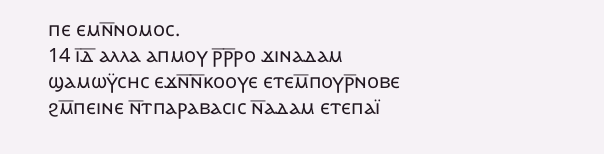ⲡⲉ ⲉⲙⲛ̅ⲛⲟⲙⲟⲥ.
14 ⲓ̅ⲇ̅ ⲁⲗⲗⲁ ⲁⲡⲙⲟⲩ ⲣ̅ⲣ̅ⲣⲟ ϫⲓⲛⲁⲇⲁⲙ ϣⲁⲙⲱⲩ̈ⲥⲏⲥ ⲉϫⲛ̅ⲛ̅ⲕⲟⲟⲩⲉ ⲉⲧⲉⲙ̅ⲡⲟⲩⲣ̅ⲛⲟⲃⲉ ϩⲙ̅ⲡⲉⲓⲛⲉ ⲛ̅ⲧⲡⲁⲣⲁⲃⲁⲥⲓⲥ ⲛ̅ⲁⲇⲁⲙ ⲉⲧⲉⲡⲁⲓ̈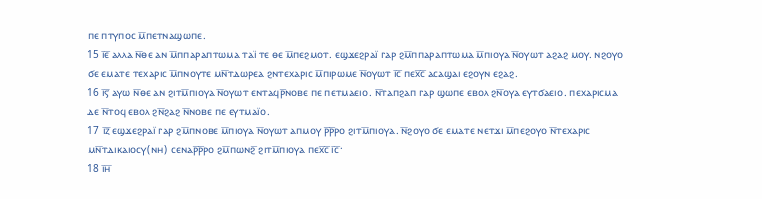ⲡⲉ ⲡⲧⲩⲡⲟⲥ ⲙ̅ⲡⲉⲧⲛⲁϣⲱⲡⲉ.
15 ⲓ̅ⲉ̅ ⲁⲗⲗⲁ ⲛ̅ⲑⲉ ⲁⲛ ⲙ̅ⲡⲡⲁⲣⲁⲡⲧⲱⲙⲁ ⲧⲁⲓ̈ ⲧⲉ ⲑⲉ ⲙ̅ⲡⲉϩⲙⲟⲧ. ⲉϣϫⲉϩⲣⲁⲓ̈ ⲅⲁⲣ ϩⲙ̅ⲡⲡⲁⲣⲁⲡⲧⲱⲙⲁ ⲙ̅ⲡⲓⲟⲩⲁ ⲛ̅ⲟⲩⲱⲧ ⲁϩⲁϩ ⲙⲟⲩ. ⲛϩⲟⲩⲟ ϭⲉ ⲉⲙⲁⲧⲉ ⲧⲉⲭⲁⲣⲓⲥ ⲙ̅ⲡⲛⲟⲩⲧⲉ ⲙⲛ̅ⲧⲇⲱⲣⲉⲁ ϩⲛⲧⲉⲭⲁⲣⲓⲥ ⲙ̅ⲡⲓⲣⲱⲙⲉ ⲛ̅ⲟⲩⲱⲧ ⲓ̅ⲥ̅ ⲡⲉⲭ̅ⲥ̅ ⲁⲥⲁϣⲁⲓ ⲉϩⲟⲩⲛ ⲉϩⲁϩ.
16 ⲓ̅ⲋ̅ ⲁⲩⲱ ⲛ̅ⲑⲉ ⲁⲛ ϩⲓⲧⲙ̅ⲡⲓⲟⲩⲁ ⲛ̅ⲟⲩⲱⲧ ⲉⲛⲧⲁϥⲣ̅ⲛⲟⲃⲉ ⲡⲉ ⲡⲉⲧⲙⲁⲉⲓⲟ. ⲛ̅ⲧⲁⲡϩⲁⲡ ⲅⲁⲣ ϣⲱⲡⲉ ⲉⲃⲟⲗ ϩⲛ̅ⲟⲩⲁ ⲉⲩⲧϭⲁⲉⲓⲟ. ⲡⲉⲭⲁⲣⲓⲥⲙⲁ ⲇⲉ ⲛ̅ⲧⲟϥ ⲉⲃⲟⲗ ϩⲛ̅ϩⲁϩ ⲛ̅ⲛⲟⲃⲉ ⲡⲉ ⲉⲩⲧⲙⲁⲓ̈ⲟ.
17 ⲓ̅ⲍ̅ ⲉϣϫⲉϩⲣⲁⲓ̈ ⲅⲁⲣ ϩⲙ̅ⲡⲛⲟⲃⲉ ⲙ̅ⲡⲓⲟⲩⲁ ⲛ̅ⲟⲩⲱⲧ ⲁⲡⲙⲟⲩ ⲣ̅ⲣ̅ⲣⲟ ϩⲓⲧⲙ̅ⲡⲓⲟⲩⲁ. ⲛ̅ϩⲟⲩⲟ ϭⲉ ⲉⲙⲁⲧⲉ ⲛⲉⲧϫⲓ ⲙ̅ⲡⲉϩⲟⲩⲟ ⲛ̅ⲧⲉⲭⲁⲣⲓⲥ ⲙⲛ̅ⲧⲇⲓⲕⲁⲓⲟⲥⲩ(ⲛⲏ) ⲥⲉⲛⲁⲣ̅ⲣ̅ⲣⲟ ϩⲙ̅ⲡⲱⲛϩ̅ ϩⲓⲧⲙ̅ⲡⲓⲟⲩⲁ ⲡⲉⲭ̅ⲥ̅ ⲓ̅ⲥ̅·
18 ⲓ̅ⲏ̅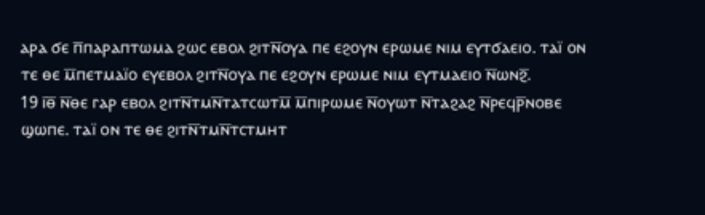ⲁⲣⲁ ϭⲉ ⲡ̅ⲡⲁⲣⲁⲡⲧⲱⲙⲁ ϩⲱⲥ ⲉⲃⲟⲗ ϩⲓⲧⲛ̅ⲟⲩⲁ ⲡⲉ ⲉϩⲟⲩⲛ ⲉⲣⲱⲙⲉ ⲛⲓⲙ ⲉⲩⲧϭⲁⲉⲓⲟ. ⲧⲁⲓ̈ ⲟⲛ ⲧⲉ ⲑⲉ ⲙ̅ⲡⲉⲧⲙⲁⲓ̈ⲟ ⲉⲩⲉⲃⲟⲗ ϩⲓⲧⲛ̅ⲟⲩⲁ ⲡⲉ ⲉϩⲟⲩⲛ ⲉⲣⲱⲙⲉ ⲛⲓⲙ ⲉⲩⲧⲙⲁⲉⲓⲟ ⲛ̅ⲱⲛϩ̅.
19 ⲓ̅ⲑ̅ ⲛ̅ⲑⲉ ⲅⲁⲣ ⲉⲃⲟⲗ ϩⲓⲧⲛ̅ⲧⲙⲛ̅ⲧⲁⲧⲥⲱⲧⲙ̅ ⲙ̅ⲡⲓⲣⲱⲙⲉ ⲛ̅ⲟⲩⲱⲧ ⲛ̅ⲧⲁϩⲁϩ ⲛ̅ⲣⲉϥⲣ̅ⲛⲟⲃⲉ ϣⲱⲡⲉ. ⲧⲁⲓ̈ ⲟⲛ ⲧⲉ ⲑⲉ ϩⲓⲧⲛ̅ⲧⲙⲛ̅ⲧⲥⲧⲙⲏⲧ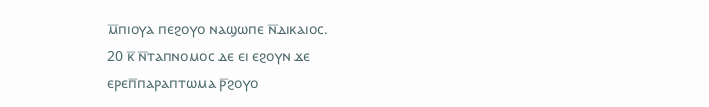ⲙ̅ⲡⲓⲟⲩⲁ ⲡⲉϩⲟⲩⲟ ⲛⲁϣⲱⲡⲉ ⲛ̅ⲇⲓⲕⲁⲓⲟⲥ.
20 ⲕ̅ ⲛ̅ⲧⲁⲡⲛⲟⲙⲟⲥ ⲇⲉ ⲉⲓ ⲉϩⲟⲩⲛ ϫⲉ ⲉⲣⲉⲡ̅ⲡⲁⲣⲁⲡⲧⲱⲙⲁ ⲣ̅ϩⲟⲩⲟ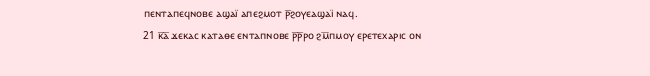ⲡⲉⲛⲧⲁⲡⲉϥⲛⲟⲃⲉ ⲁϣⲁⲓ̈ ⲁⲡⲉϩⲙⲟⲧ ⲣ̅ϩⲟⲩⲉⲁϣⲁⲓ̈ ⲛⲁϥ.
21 ⲕ̅ⲁ̅ ϫⲉⲕⲁⲥ ⲕⲁⲧⲁⲑⲉ ⲉⲛⲧⲁⲡⲛⲟⲃⲉ ⲣ̅ⲣ̅ⲣⲟ ϩⲙ̅ⲡⲙⲟⲩ ⲉⲣⲉⲧⲉⲭⲁⲣⲓⲥ ⲟⲛ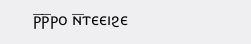ⲣ̅ⲣ̅ⲣⲟ ⲛ̅ⲧⲉⲉⲓϩⲉ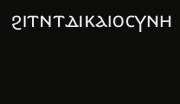ϩⲓⲧⲛⲧⲇⲓⲕⲁⲓⲟⲥⲩⲛⲏ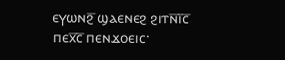ⲉⲩⲱⲛϩ̅ ϣⲁⲉⲛⲉϩ ϩⲓⲧⲛ̅ⲓ̅ⲥ̅ ⲡⲉⲭ̅ⲥ̅ ⲡⲉⲛϫⲟⲉⲓⲥ·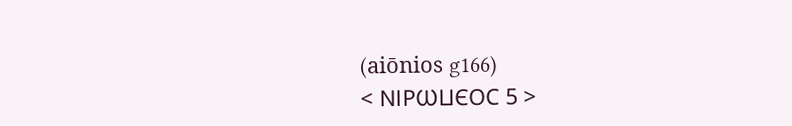(aiōnios g166)
< ⲚⲒⲢⲰⳘⲈⲞⲤ 5 >